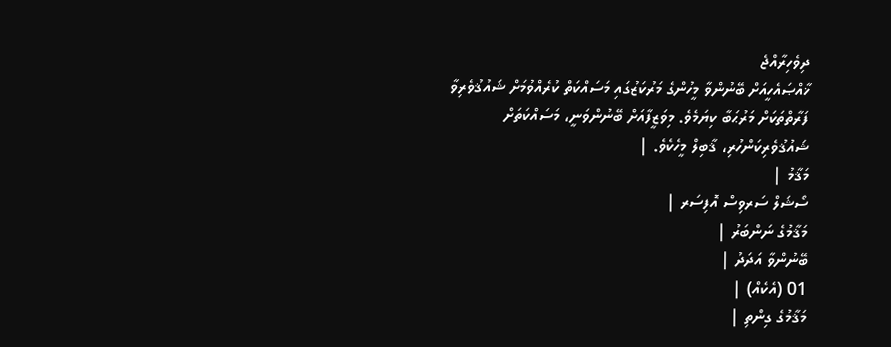ދިވެހިރާއްޖެ
ޚާއްޞައެހީއަށް ބޭނުންވާ މީހުންގެ މަރުކަޒުގައި މަސައްކަތް ކުރެއްވުމަށް ޝައުޤުވެރިވާ ފަރާތްތަކަށް މަރުޙަބާ ކިޔަމެވެ. މިވަޒީފާއަށް ބޭނުންވަނީ، މަސައްކަތަށް ޝައުޤުވެރިކަންހުރި، ޤާބިލް މީހެކެވެ. |
މަޤާމު |
ސޯޝަލް ސަރވިސް އޮފިސަރ |
މަޤާމުގެ ނަންބަރު |
ބޭނުންވާ އަދަދު |
01 (އެކެއް) |
މަޤާމުގެ ގިންތި |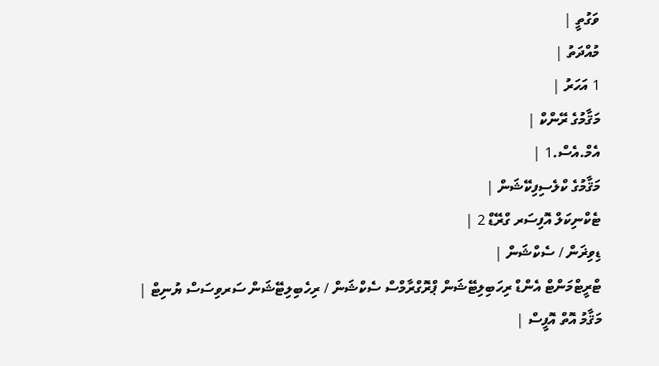ވަގުތީ |
މުއްދަތު |
1 އަހަރު |
މަޤާމުގެ ރޭންކް |
އެމް.އެސް.1 |
މަޤާމުގެ ކްލެސިފިކޭޝަން |
ޓެކްނިކަލް އޮފިސަރ ގްރޭޑް 2 |
ޑިވިޜަން / ސެކްޝަން |
ޓްރީޓްމަންޓް އެންޑް ރިހަބިލިޓޭޝަން ޕްރޮގްރާމްސް ސެކްޝަން / ރިހެބިލިޓޭޝަން ސަރވިސަސް ޔުނިޓް |
މަޤާމު އޮތް އޮފީސް |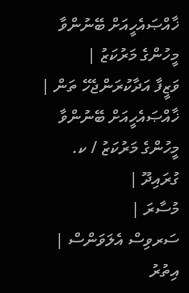ޚާއްޞައެހީއަށް ބޭނުންވާ މީހުންގެ މަރުކަޒު |
ވަޒީފާ އަދާކުރަންޖެހޭ ތަން |
ޚާއްޞައެހީއަށް ބޭނުންވާ މީހުންގެ މަރުކަޒު / ކ. ގުރައިދޫ |
މުސާރަ |
ސަރވިސް އެލަވަންސް |
އިތުރު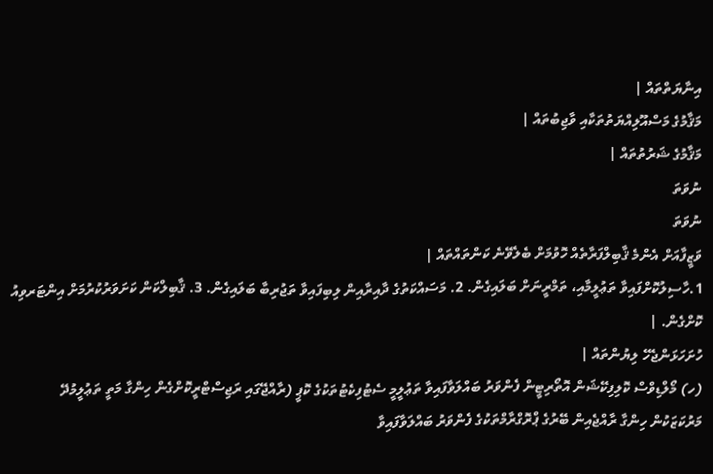އިނާޔަތްތައް |
މަޤާމުގެ މަސްއޫލިއްޔަތުތަކާއި ވާޖިބުތައް |
މަޤާމުގެ ޝަރުތުތައް |
ނުވަތަ
ނުވަތަ
ވަޒީފާއަށް އެންމެ ޤާބިލްފަރާތެއް ހޮވުމަށް ބެލެވޭނެ ކަންތައްތައް |
1.ހާސިލުކޮށްފައިވާ ތަޢުލީމާއި، ތަމްރީނަށް ބަލައިގެން. 2. މަސައްކަތުގެ ދާއިރާއިން ލިބިފައިވާ ތަޖުރިބާ ބަލައިގެން. 3. ޤާބިލްކަން ކަށަވަރުކުރުމަށް އިންޓަރވިއު ކޮށްގެން. |
ހުށަހަޅަންޖެހޭ ލިޔުންތައް |
(ހ) މޯލްޑިވްސް ކޮލިފިކޭޝަން އޮތޯރިޓީން ފެންވަރު ބައްލަވާފައިވާ ތަޢުލީމީ ސެޓުފިކެޓުތަކުގެ ކޮޕީ (ރާއްޖޭގައި ރަޖިސްޓްރީކޮށްގެން ހިންގާ މަތީ ތަޢުލީމުދޭ މަރުކަޒަކުން ހިންގާ ރާއްޖެއިން ބޭރުގެ ޕްރޮގްރާމްތަކުގެ ފެންވަރު ބައްލަވާފައިވާ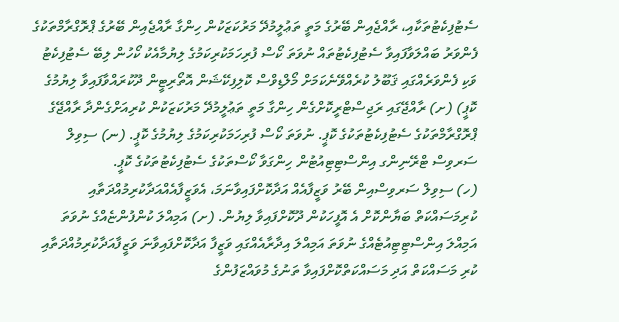ސެޓުފިކެޓުތަކާއި، ރާއްޖެއިން ބޭރުގެ މަތީ ތަޢުލީމުދޭ މަރުކަޒަކުން ހިންގާ ރާއްޖެއިން ބޭރުގެ ޕްރޮގްރާމްތަކުގެ ފެންވަރު ބައްލަވާފައިވާ ސެޓުފިކެޓުތައް ނުވަތަ ކޯސް ފުރިހަމަކުރިކަމުގެ ލިޔުމާއެކު ކޯހުން ލިބޭ ސެޓުފިކެޓު ވަކި ފެންވަރެއްގައި ޤަބޫލު ކުރެއްވޭނެކަމަށް މޯލްޑިވްސް ކޮލިފިކޭޝަން އޮތޯރިޓީން ދޫކުރައްވާފައިވާ ލިޔުމުގެ ކޮޕީ) (ށ) ރާއްޖޭގައި ރަޖިސްޓްރީކޮށްގެން ހިންގާ މަތީ ތަޢުލީމުދޭ މަރުކަޒަކުން ކުރިއަށްގެންދާ ރާއްޖޭގެ ޕްރޮގްރާމްތަކުގެ ސެޓުފިކެޓުތަކުގެ ކޮޕީ. ނުވަތަ ކޯސް ފުރިހަމަކުރިކަމުގެ ލިޔުމުގެ ކޮޕީ. (ނ) ސިވިލް ސަރވިސް ޓްރޭނިންގ އިންސްޓިޓިއުޓުން ހިންގަވާ ކޯސްތަކުގެ ސެޓުފިކެޓުތަކުގެ ކޮޕީ.
(ހ) ސިވިލް ސަރވިސްއިން ބޭރު ވަޒީފާއެއް އަދާކޮށްފައިވާނަމަ، އެވަޒީފާއެއްއަދާކުރިމުއްދަތާއި ކުރިމަސައްކަތް ބަޔާންކޮށް އެ އޮފީހަކުން ދޫކޮށްފައިވާ ލިޔުން. (ށ) އަމިއްލަ ކުންފުންޏެއްގެ ނުވަތަ އަމިއްލަ އިންސްޓިޓިއުޓެއްގެ ނުވަތަ އަމިއްލަ އިދާރާއެއްގައި ވަޒީފާ އަދާކޮށްފައިވާނަ ވަޒީފާއަދާކުރިމުއްދަތާއި ކުރި މަސައްކަތް އަދި މަސައްކަތްކޮށްފައިވާ ތަނުގެ މުވައްޒަފުންގެ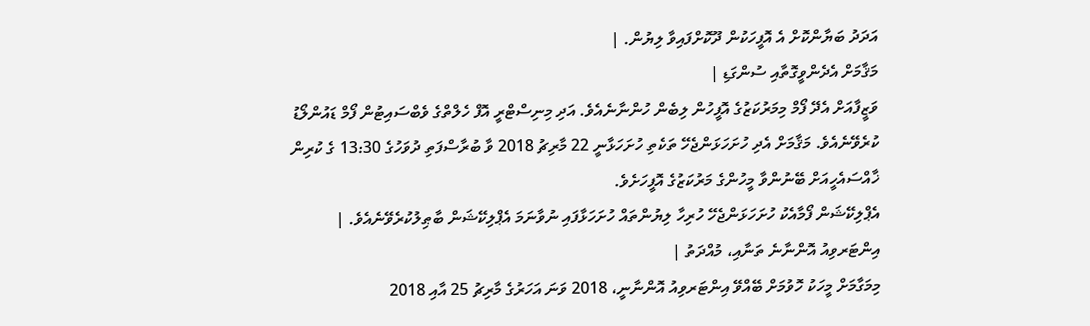އަދަދު ބަޔާންކޮށް އެ އޮފީހަކުން ދޫކޮށްފައިވާ ލިޔުން. |
މަޤާމަށް އެދެންވީގޮތާއި ސުންގަޑި |
ވަޒީފާއަށް އެދޭ ފޯމް މިމަރުކަޒުގެ އޮފީހުން ލިބެން ހުންނާނެއެވެ. އަދި މިނިސްޓްރީ އޮފް ހެލްތްގެ ވެބްސައިޓުން ފޯމް ޑައުންލޯޑު ކުރެވޭނެއެވެ. މަޤާމަށް އެދި ހުށަހަޅަންޖެހޭ ތަކެތި ހުށަހަޅާނީ 22 މާރިޗު 2018 ވާ ބުރާސްފަތި ދުވަހުގެ 13:30 ގެ ކުރިން ޚާއްސައެހީއަށް ބޭނުންވާ މީހުންގެ މަރުކަޒުގެ އޮފީހަށެވެ.
އެޕްލިކޭޝަން ފޯމާއެކު ހުށަހަޅަންޖެހޭ ހުރިހާ ލިޔުންތައް ހުށަހަޅާފައި ނުވާނަމަ އެޕްލިކޭޝަން ބާޠިލުކުރެވޭނެއެވެ. |
އިންޓަރވިއު އޮންނާނެ ތަނާއި، މުއްދަތު |
މިމަގާމަށް މީހަކު ހޮވުމަށް ބޭއްވޭ އިންޓަރވިއު އޮންނާނީ، 2018 ވަނަ އަހަރުގެ މާރިޗު 25 އާއި 2018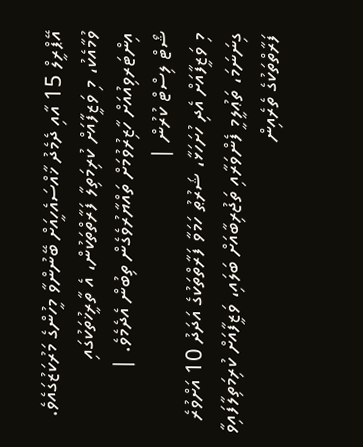އޭޕްރީލް 15 އާއި ދެމެދު ޚާއްސައެހީއަށް ބޭނުންވާ މީހުންގެ މަރުކަޒުގައެވެ. ވުމާއެކު، މި ވަޒީފާއަށް ކުރިމަތިލާ ފަރާތްތަކުން، އެ ތާރީޚުތަކުގައި އިންޓަރވިއުއަށް ހާޒިރުވުމަށް ތައްޔާރުވެގެން ތިބުން އެދެމެވެ. |
ޝޯޓް ލިސްޓް ކުރުން |
މި ވަޒީފާއަށް އެދި ހުށަހަޅާ، ޝަރުޠު ހަމަވާ ފަރާތްތަކުގެ އަދަދު 10 އަށްވުރެ ގިނަނަމަ، ތަޢުލީމީ ފެންވަރާއި ތަޖުރިބާއަށް ބަލައި، ވަޒީފާއަށް ކުރިމަތިލާފައިވާ ފަރާތްތަކުގެ ތެރެއިން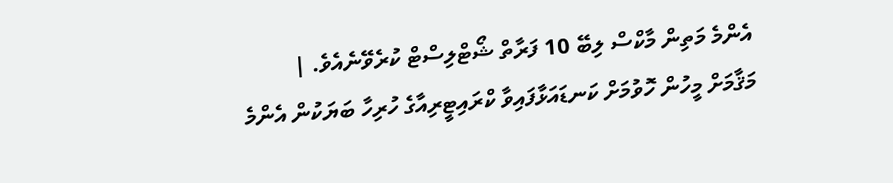އެންމެ މަތިން މާކްސް ލިބޭ 10 ފަރާތް ޝޯޓްލިސްޓް ކުރެވޭނެއެވެ. |
މަޤާމަށް މީހުން ހޮވުމަށް ކަނޑައަޅާފައިވާ ކްރައިޓީރިއާގެ ހުރިހާ ބަޔަކުން އެންމެ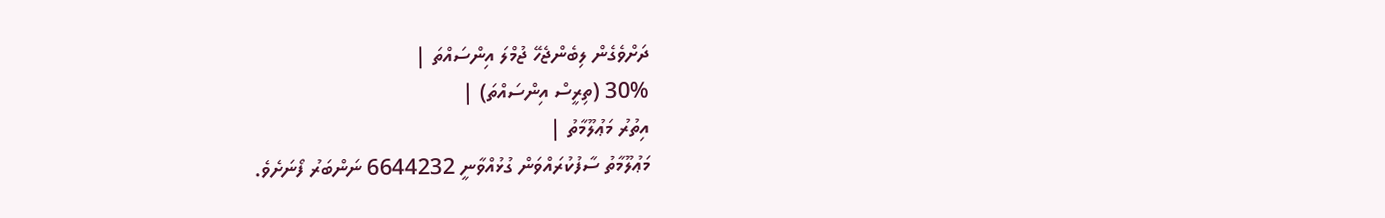ދަށްވެގެން ލިބެންޖެހޭ ޖުމްލަ އިންސައްތަ |
30% (ތިރީސް އިންސައްތަ) |
އިތުރު މަޢުލޫމާތު |
މަޢުލޫމާތު ސާފުކުރައްވަން ގުޅުއްވާނީ 6644232 ނަންބަރު ފޯނަށެވެ.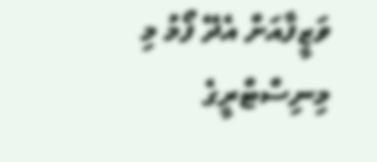ވަޒީފާއަށް އެދޭ ފޯމު މި މިނިސްޓްރީގެ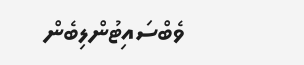ވެބްސައިޓުންލިބެން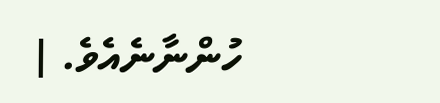ހުންނާނެއެވެ. |